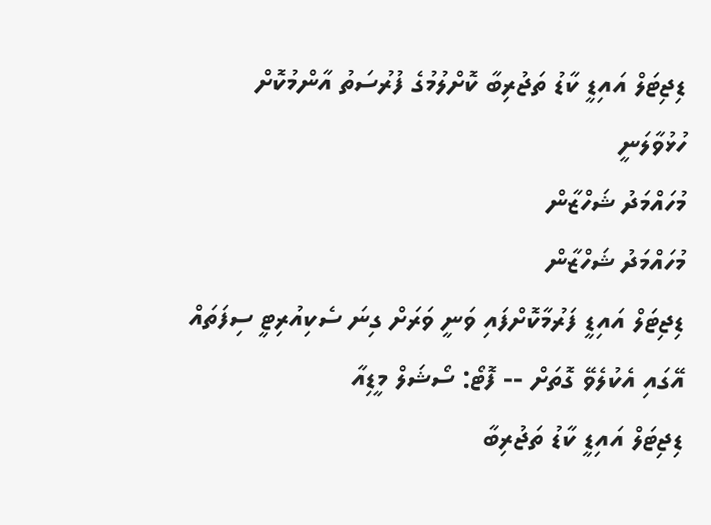ޑިޖިޓަލް އައިޑީ ކާޑު ތަޖުރިބާ ކޮށްލުމުގެ ފުރުސަތު އާންމުކޮށް ހުޅުވާލަނީ
މުހައްމަދު ޝަހްޒާން
މުހައްމަދު ޝަހްޒާން
ޑިޖިޓަލް އައިޑީ ފަރުމާކޮށްފައި ވަނީ ވަރަށް ގިނަ ސެކިއުރިޓީ ސިފަތައް އޭގައި އެކުލެވޭ ގޮތަށް -- ފޮޓޯ: ސޯޝަލް މީޑިއާ
ޑިޖިޓަލް އައިޑީ ކާޑު ތަޖުރިބާ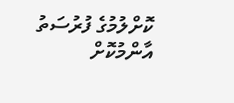ކޮށްލުމުގެ ފުރުސަތު އާންމުކޮށް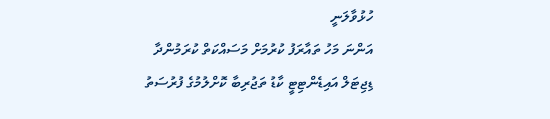ހުޅުވާލަނީ
އަންނަ މަހު ތައާރަފު ކުރުމަށް މަސައްކަތް ކުރަމުންދާ ޑިޖިޓަލް އައިޑެންޓިޓީ ކާޑު ތަޖުރިބާ ކޮށްލުމުގެ ފުރުސަތު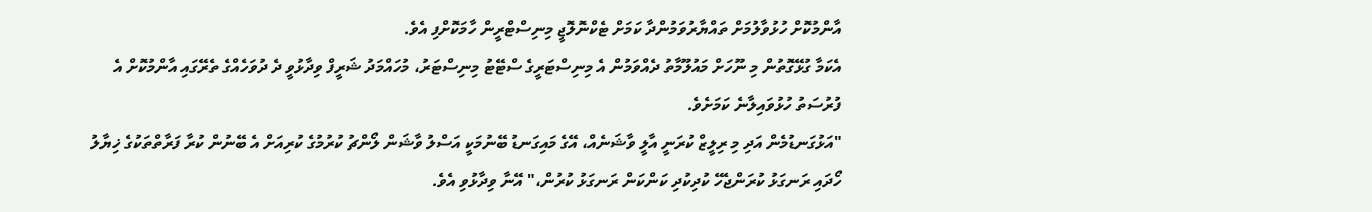އާންމުކޮށް ހުޅުވާލުމަށް ތައްޔާރުވަމުންދާ ކަމަށް ޓެކްނޮލޮޖީ މިނިސްޓްރީން ހާމަކޮށްފި އެވެ.
އެކަމާ ގުޅޭގޮތުން މި ނޫހަށް މައުލޫމާތު ދެއްވަމުން އެ މިނިސްޓަރީގެ ސްޓޭޓު މިނިސްޓަރު، މުހައްމަދު ޝަރީފް ވިދާޅުވީ ދެ ދުވަހެއްގެ ތެރޭގައި އާންމުކޮށް އެ ފުރުސަތު ހުޅުވައިލާނެ ކަމަށެވެ.
"އަޅުގަނޑުމެން އަދި މި ރިލީޒް ކުރަނީ އާލީ ވާޝަނެއް، އޭގެ މައިގަނޑު ބޭނުމަކީ އަސްލު ވާޝަން ލޯންޗު ކުރުމުގެ ކުރިއަށް އެ ބޭނުން ކުރާ ފަރާތްތަކުގެ ޚިޔާލު ހޯދައި ރަނގަޅު ކުރަންޖެހޭ ކުދިކުދި ކަންކަން ރަނގަޅު ކުރުން،" އޭނާ ވިދާޅުވި އެވެ.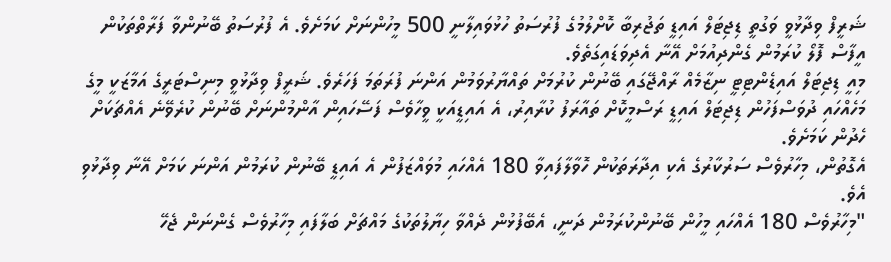ޝަރީފް ވިދާޅުވީ ވަގުތީ ޑިޖިޓަލް އައިޑީ ތަޖުރިބާ ކޮށްލުމުގެ ފުރުސަތު ހުޅުވައިލާނީ 500 މީހުންނަށް ކަމަށެވެ. އެ ފުރުސަތު ބޭނުންވާ ފަރާތްތަކުން އީފާސް ފޮލޯ ކުރަމުން ގެންދިއުމަށް އޭނާ އެދިވަޑައިގަތެވެ.
މިއީ ޑިޖިޓަލް އައިޑެންޓިޓީ ނިޒާމެއް ރާއްޖޭގައި ބޭނުން ކުރުމަށް ތައްޔާރުވަމުން އަންނަ ފުރަތަމަ ފަހަރެވެ. ޝަރީފް ވިދާޅުވީ މިނިސްޓަރީގެ އަމާޒަކީ މީގެ މަހެއްހައި ދުވަސްފަހުން ޑިޖިޓަލް އައިޑީ ރަސްމީކޮށް ތައާރަފު ކުރާއިރު، އެ އައިޑީއަކީ ވީހާވެސް ފަސޭހައިން އާންމުންނަށް ބޭނުން ކުރެވޭނެ އެއްޗަކަށް ހެދުން ކަމަށެވެ.
އެގޮތުން، މިހާރުވެސް ސަރުކާރުގެ އެކި އިދާރަތަކުން ހޮވާލާފައިވާ 180 އެއްހައި މުވައްޒަފުން އެ އައިޑީ ބޭނުން ކުރަމުން އަންނަ ކަމަށް އޭނާ ވިދާޅުވި އެވެ.
"މިހާރުވެސް 180 އެއްހައި މީހުން ބޭނުންކުރަމުން ދަނީ، އެބޭފުޅުން ދެއްވާ ހިޔާލުތަކުގެ މައްޗަށް ބަލާފައި މިހާރުވެސް ގެންނަން ޖެހޭ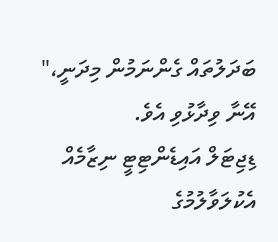ބަދަލުތައް ގެންނަމުން މިދަނީ،" އޭނާ ވިދާޅުވި އެވެ.
ޑިޖިޓަލް އައިޑެންޓިޓީ ނިޒާމެއް އެކުލަވާލުމުގެ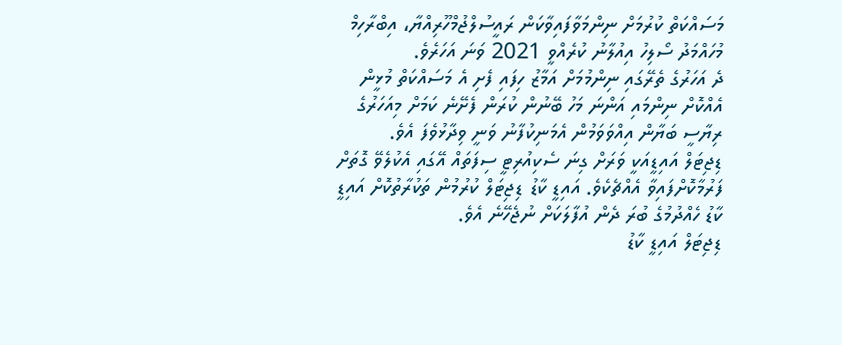މަސައްކަތް ކުރުމަށް ނިންމަވާފައިވާކަން ރައީސުލްޖުމްހޫރިއްޔާ، އިބްރާހިމް މުހައްމަދު ސޯލިހު އިއުލާނު ކުރެއްވީ 2021 ވަނަ އަހަރެވެ.
ދެ އަހަރުގެ ތެރޭގައި ނިންމުމަށް އަމާޒު ހިފައި ފެށި އެ މަސައްކަތް މުޅީން އެއްކޮށް ނިންމައި އަންނަ މަހު ބޭނުން ކުރަން ފެށޭނެ ކަމަށް މިއަހަރުގެ ރިޔާސީ ބަޔާން އިއްވަވަމުން އެމަނިކުފާނު ވަނީ ވިދާޅުވެފަ އެވެ.
ޑިޖިޓަލް އައިޑީއަކީ ވަރަށް ގިނަ ސެކިއުރިޓީ ސިފަތައް އޭގައި އެކުލެވޭ ގޮތަށް ފަރުމާކޮށްފައިވާ އެއްޗެކެވެ. އައިޑީ ކާޑު ޑިޖިޓަލް ކުރުމުން ތަކުރާތުކޮށް އައިޑީ ކާޑު ހެއްދުމުގެ ބުރަ ދެން އުފާލަކަށް ނުޖެހޭނެ އެވެ.
ޑިޖިޓަލް އައިޑީ ކާޑު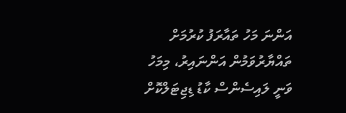އަންނަ މަހު ތައާރަފު ކުރުމަށް ތައްޔާރުވަމުން އަންނައިރު، މިމަހު ވަނީ ލައިސެންސް ކާޑު ޑިޖިޓަލްކޮށް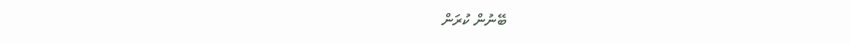ބޭނުން ކުރަން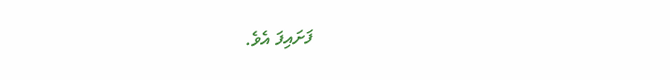ފަށައިފަ އެވެ.